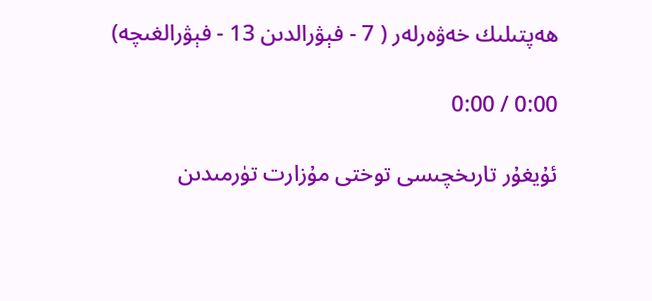ھەپتىلىك خەۋەرلەر ( 7 - فېۋرالدىن 13 - فېۋرالغىچە)

0:00 / 0:00

ئۇيغۇر تارىخچىسى توختى مۇزارت تۈرمىدىن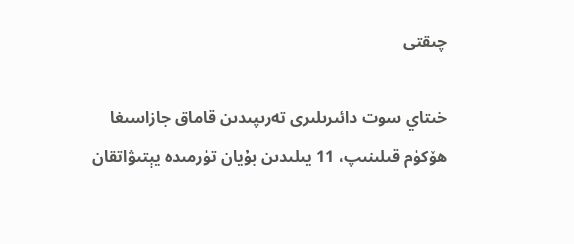چىقتى

خىتاي سوت دائىرىلىرى تەرىپىدىن قاماق جازاسىغا ھۆكۈم قىلىنىپ، 11 يىلىدىن بۇيان تۈرمىدە يېتىۋاتقان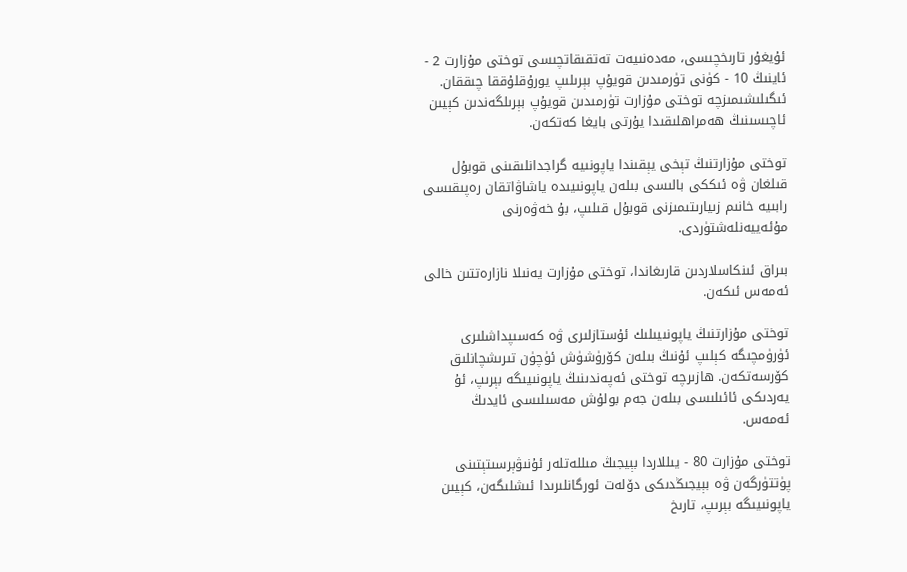ئۇيغۇر تارىخچىسى، مەدەنىيەت تەتقىقاتچىسى توختى مۇزارت 2 - ئاينىڭ 10 - كۈنى تۈرمىدىن قويۇپ بېرىلىپ يورۇقلۇققا چىققان. ئىگىلىشىمىزچە توختى مۇزارت تۈرمىدىن قويۇپ بېرىلگەندىن كېيىن ئاچىسىنىڭ ھەمراھلىقىدا يۇرتى بايغا كەتكەن.

توختى مۇزارتنىڭ تېخى يېقىندا ياپونىيە گراجدانلىقىنى قوبۇل قىلغان ۋە ئىككى بالىسى بىلەن ياپونىيىدە ياشاۋاتقان رەپىقىسى رابىيە خانىم زىيارىتىمىزنى قوبۇل قىلىپ، بۇ خەۋەرنى مۇئەييەنلەشتۈردى.

بىراق ئىنكاسلاردىن قارىغاندا، توختى مۇزارت يەنىلا نازارەتتىن خالى ئەمەس ئىكەن.

توختى مۇزارتنىڭ ياپونىيىلىك ئۇستازلىرى ۋە كەسىپداشلىرى ئۈرۈمچىگە كېلىپ ئۇنىڭ بىلەن كۆرۈشۈش ئۈچۈن تىرىشچانلىق كۆرسەتكەن. ھازىرچە توختى ئەپەندىنىڭ ياپونىيىگە بېرىپ، ئۇ يەردىكى ئائىلىسى بىلەن جەم بولۇش مەسىلىسى ئايدىڭ ئەمەس.

توختى مۇزارت 80 - يىللاردا بېيجىڭ مىللەتلەر ئۇنىۋېرسىتېتىنى پۈتتۈرگەن ۋە بېيجىڭدىكى دۆلەت ئورگانلىرىدا ئىشلىگەن، كېيىن ياپونىيىگە بېرىپ، تارىخ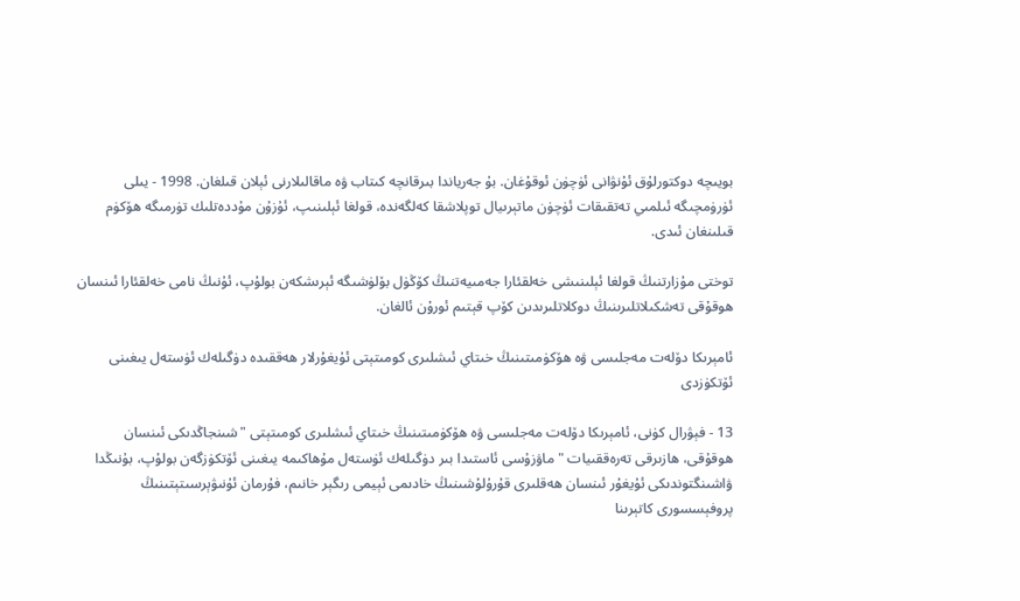بويىچە دوكتورلۇق ئۇنۋانى ئۈچۈن ئوقۇغان. بۇ جەرياندا بىرقانچە كىتاب ۋە ماقالىلارنى ئېلان قىلغان. 1998 - يىلى ئۈرۈمچىگە ئىلمىي تەتقىقات ئۈچۈن ماتېرىيال توپلاشقا كەلگەندە، قولغا ئېلىنىپ، ئۇزۇن مۇددەتلىك تۈرمىگە ھۆكۈم قىلىنغان ئىدى.

توختى مۇزارتنىڭ قولغا ئېلىنىشى خەلقئارا جەمىيەتنىڭ كۆڭۈل بۆلۈشىگە ئېرىشكەن بولۇپ، ئۇنىڭ نامى خەلقئارا ئىنسان ھوقۇقى تەشكىلاتلىرىنىڭ دوكلاتلىرىدىن كۆپ قېتىم ئورۇن ئالغان.

ئامېرىكا دۆلەت مەجلىسى ۋە ھۆكۈمىتىنىڭ خىتاي ئىشلىرى كومىتېتى ئۇيغۇرلار ھەققىدە دۈگىلەك ئۈستەل يىغىنى ئۆتكۈزدى

13 - فېۋرال كۈنى، ئامېرىكا دۆلەت مەجلىسى ۋە ھۆكۈمىتىنىڭ خىتاي ئىشلىرى كومىتېتى "شىنجاڭدىكى ئىنسان ھوقۇقى، ھازىرقى تەرەققىيات " ماۋزۇسى ئاستىدا بىر دۈگىلەك ئۈستەل مۇھاكىمە يىغىنى ئۆتكۈزگەن بولۇپ، بۇنىڭدا ۋاشىنگتوندىكى ئۇيغۇر ئىنسان ھەقلىرى قۇرۇلۇشىنىڭ خادىمى ئېيمى رىگېر خانىم، فۇرمان ئۇنىۋېرسىتېتىنىڭ پروفېسسورى كاتېرىنا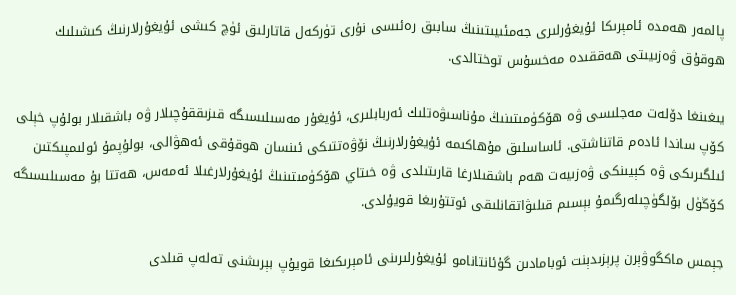پالمەر ھەمدە ئامېرىكا ئۇيغۇرلىرى جەمئىيىتىنىڭ سابىق رەئىسى نۇرى تۈركەل قاتارلىق ئۈچ كىشى ئۇيغۇرلارنىڭ كىشىلىك ھوقۇق ۋەزىيىتى ھەققىدە مەخسۇس توختالدى.

يىغىنغا دۆلەت مەجلىسى ۋە ھۆكۈمىتىنىڭ مۇناسىۋەتلىك ئەربابلىرى، ئۇيغۇر مەسىلىسىگە قىزىققۇچىلار ۋە باشقىلار بولۇپ خېلى كۆپ ساندا ئادەم قاتناشتى. ئاساسلىق مۇھاكىمە ئۇيغۇرلارنىڭ نۆۋەتتىكى ئىنسان ھوقۇقى ئەھۋالى، بولۇپمۇ ئولىمپىكتىن ئىلگىرىكى ۋە كېيىنكى ۋەزىيەت ھەم باشقىلارغا قارىتىلدى ۋە خىتاي ھۆكۈمىتىنىڭ ئۇيغۇرلارغىلا ئەمەس، ھەتتا بۇ مەسىلىسىگە كۆڭۈل بۆلگۈچىلەرگىمۇ بېسىم قىلىۋاتقانلىقى ئوتتۇرىغا قويۇلدى.

جېمس ماكگوۋېرن پرېزىدېنت ئوبامادىن گۇئانتانامو ئۇيغۇرلىرىنى ئامېرىكىغا قويۇپ بېرىشنى تەلەپ قىلدى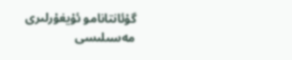گۇئانتانامو ئۇيغۇرلىرى مەسىلىسى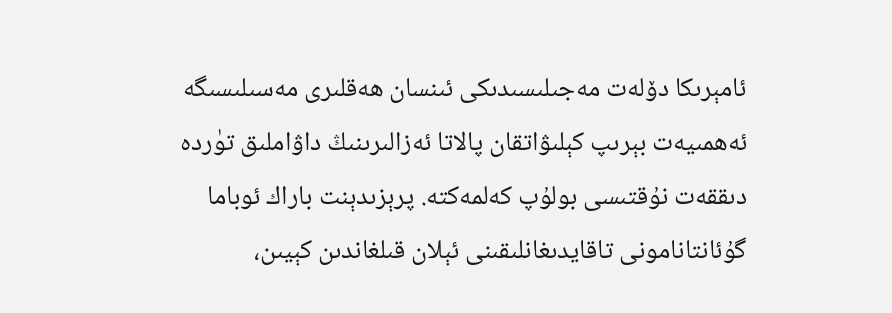ئامېرىكا دۆلەت مەجىلىسىدىكى ئىنسان ھەقلىرى مەسىلىسىگە ئەھمىيەت بېرىپ كېلىۋاتقان پالاتا ئەزالىرىنىڭ داۋاملىق تۈردە دىققەت نۇقتىسى بولۇپ كەلمەكتە. پرېزىدېنت باراك ئوباما گۇئانتانامونى تاقايدىغانلىقىنى ئېلان قىلغاندىن كېيىن،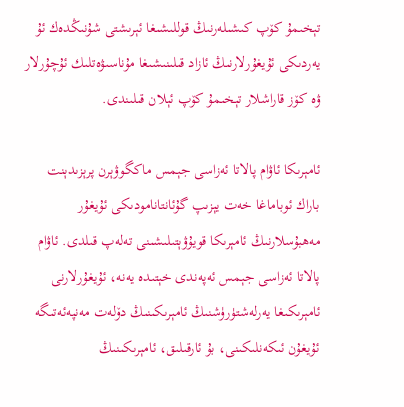تېخىمۇ كۆپ كىشىلەرنىڭ قوللىشىغا ئېرىشتى شۇنىڭدەك ئۇ يەردىكى ئۇيغۇرلارنىڭ ئازاد قىلىنىشىغا مۇناسىۋەتلىك ئۇچۇرلار ۋە كۆز قاراشلار تېخىمۇ كۆپ ئېلان قىلىندى.

ئامېرىكا ئاۋام پالاتا ئەزاسى جېمس ماكگوۋېرن پرېزىدېنت باراك ئوباماغا خەت يېزىپ گۇئانتانامودىكى ئۇيغۇر مەھبۇسلارنىڭ ئامېرىكا قويۇۋېتىلىشىنى تەلەپ قىلدى. ئاۋام پالاتا ئەزاسى جېمس ئەپەندى خېتىدە يەنە، ئۇيغۇرلارنى ئامېرىكىغا يەرلەشتۈرۈشنىڭ ئامېرىكىنىڭ دۆلەت مەنپەئەتىگە ئۇيغۇن ئىكەنلىكىنى، بۇ ئارقىلىق، ئامېرىكىنىڭ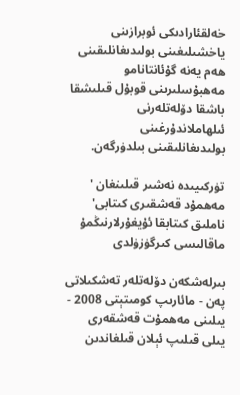خەلقئارادىكى ئوبرازىنى ياخشىلىغىنى بولىدىغانلىقىنى ھەم يەنە گۇئانتانامو مەھبۇسلىرىنى قوبۇل قىلىشقا باشقا دۆلەتلەرنى ئىلھاملاندۇرغىنى بولىدىغانلىقىنى بىلدۈرگەن.

تۈركىيىدە نەشىر قىلىنغان ' مەھمۇد قەشقىرى كىتابى' ناملىق كىتابقا ئۇيغۇرلارنىڭمۇ ماقالىسى كىرگۈزۈلدى

بىرلەشكەن دۆلەتلەر تەشكىلاتى پەن - مائارىپ كومىتېتى 2008 - يىلىنى مەھمۇت قەشقەرى يىلى قىلىپ ئېلان قىلغاندىن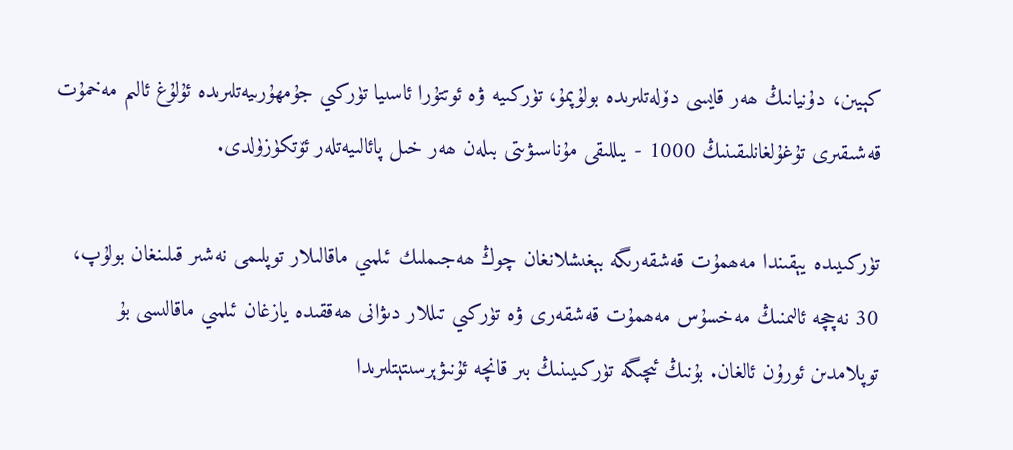كېيىن، دۇنيانىڭ ھەر قايسى دۆلەتلىرىدە بولۇپمۇ، تۈركىيە ۋە ئوتتۇرا ئاسىيا تۈركىي جۇمھۇرىيەتلىرىدە ئۇلۇغ ئالىم مەخمۇت قەشىقىرى تۇغۇلغانلىقىنىڭ 1000 - يىللىقى مۇناسىۋىتى بىلەن ھەر خىل پائالىيەتلەر ئۆتكۈزۈلدى.

تۈركىيىدە يېقىندا مەھمۇت قەشقەرىگە بېغىشلانغان چوڭ ھەجىملىك ئىلمىي ماقالىلار توپلىمى نەشىر قىلىنغان بولۇپ، 30 نەچچە ئالىمنىڭ مەخسۇس مەھمۇت قەشقەرى ۋە تۈركىي تىللار دىۋانى ھەققىدە يازغان ئىلمىي ماقالىسى بۇ توپلامدىن ئورۇن ئالغان. بۇنىڭ ئىچىگە تۈركىيىنىڭ بىر قانچە ئۇنىۋېرسىتېتلىرىدا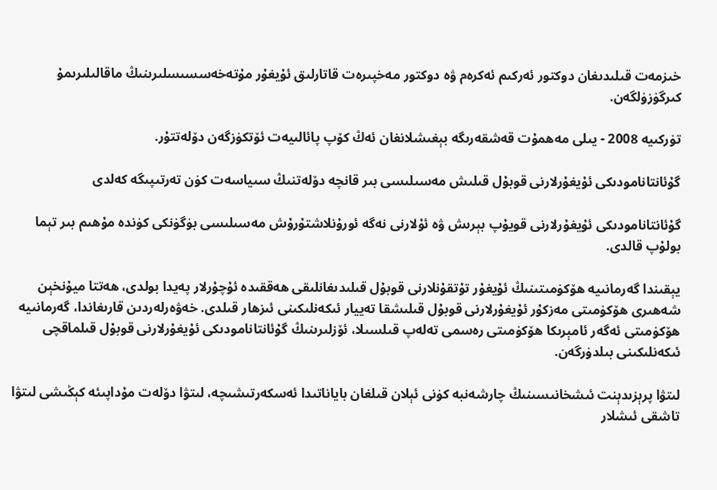خىزمەت قىلىدىغان دوكتور ئەركىم ئەكرەم ۋە دوكتور مەخپىرەت قاتارلىق ئۇيغۇر مۇتەخەسسىسلىرىنىڭ ماقالىلىرىمۇ كىرگۈزۈلگەن.

تۈركىيە 2008 - يىلى مەھمۇت قەشقەرىگە بېغىشلانغان ئەڭ كۆپ پائالىيەت ئۆتكۈزگەن دۆلەتتۇر.

گۇئانتانامودىكى ئۇيغۇرلارنى قوبۇل قىلىش مەسىلىسى بىر قانچە دۆلەتنىڭ سىياسەت كۈن تەرتىپىگە كەلدى

گۇئانتانامودىكى ئۇيغۇرلارنى قويۇپ بېرىش ۋە ئۇلارنى نەگە ئورۇنلاشتۇرۇش مەسىلىسى بۈگۈنكى كۈندە مۇھىم بىر تېما بولۇپ قالدى.

يېقىندا گەرمانىيە ھۆكۈمىتىنىڭ ئۇيغۇر تۇتقۇنلارنى قوبۇل قىلىدىغانلىقى ھەققىدە ئۇچۇرلار پەيدا بولدى، ھەتتا ميۇنخېن شەھىرى ھۆكۈمىتى مەزكۇر ئۇيغۇرلارنى قوبۇل قىلىشقا تەييار ئىكەنلىكىنى ئىزھار قىلدى. خەۋەرلەردىن قارىغاندا، گەرمانىيە ھۆكۈمىتى ئەگەر ئامېرىكا ھۆكۈمىتى رەسمى تەلەپ قىلسىلا، ئۆزلىرىنىڭ گۇئانتانامودىكى ئۇيغۇرلارنى قوبۇل قىلماقچى ئىكەنلىكىنى بىلدۈرگەن.

لىتۋا پرېزىدېنت ئىشخانىسىنىڭ چارشەنبە كۈنى ئېلان قىلغان باياناتىدا ئەسكەرتىشىچە، لىتۋا دۆلەت مۇداپىئە كېڭىشى لىتۋا تاشقى ئىشلار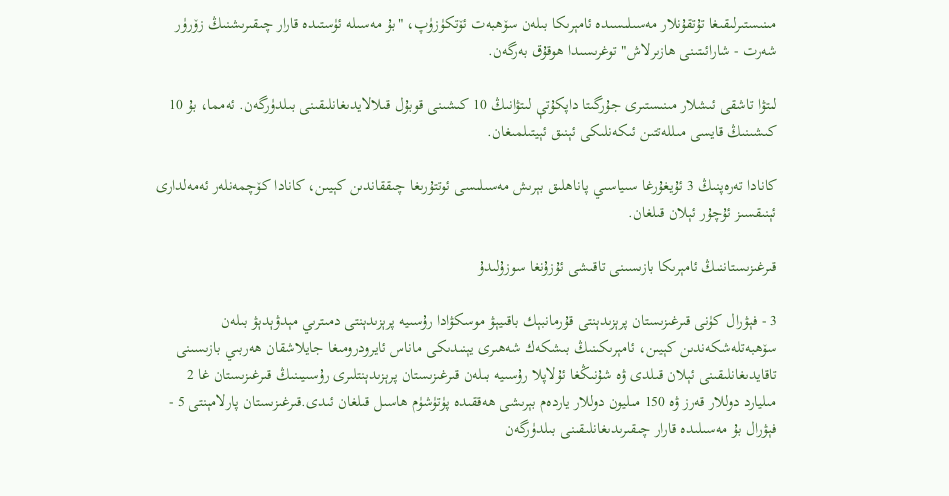مىنىستىرلىقىغا تۇتقۇنلار مەسىلىسىدە ئامېرىكا بىلەن سۆھبەت ئۆتكۈزۈپ، "بۇ مەسىلە ئۈستىدە قارار چىقىرىشنىڭ زۆرۈر شەرت - شارائىتىنى ھازىرلاش" توغرىسىدا ھوقۇق بەرگەن.

لىتۋا تاشقى ئىشلار مىنىستىرى جۇرگىتا داپكۇتې لىتۋانىڭ 10 كىشىنى قوبۇل قىلالايدىغانلىقىنى بىلدۈرگەن. ئەمما، بۇ 10 كىشىنىڭ قايسى مىللەتتىن ئىكەنلىكى ئېنىق ئېيتىلمىغان.

كانادا تەرەپنىڭ 3 ئۇيغۇرغا سىياسىي پاناھلىق بېرىش مەسىلىسى ئوتتۇرىغا چىققاندىن كېيىن، كانادا كۆچمەنلەر ئەمەلدارى ئېنىقسىز ئۇچۇر ئېلان قىلغان.

قىرغىزىستاننىڭ ئامېرىكا بازىسىنى تاقىشى ئۇزۇنغا سوزۇلىدۇ

3 - فېۋرال كۈنى قىرغىزىستان پرېزىدېنتى قۇرمانبېك باقىيېۋ موسكۋادا رۇسىيە پرېزىدېنتى دمىترىي مېدۋېدېۋ بىلەن سۆھبەتلەشكەندىن كېيىن، ئامېرىكىنىڭ بىشكەك شەھىرى يېنىدىكى ماناس ئايرودرومىغا جايلاشقان ھەربىي بازىسىنى تاقايدىغانلىقىنى ئېلان قىلدى ۋە شۇنىڭغا ئۇلاپلا رۇسىيە بىلەن قىرغىزىستان پرېزىدېنتلىرى رۇسىيىنىڭ قىرغىزىستان غا 2 مىليارد دوللار قەرز ۋە 150 مىليون دوللار ياردەم بېرىشى ھەققىدە پۈتۈشۈم ھاسىل قىلغان ئىدى.قىرغىزىستان پارلامېنتى 5 - فېۋرال بۇ مەسىلىدە قارار چىقىرىدىغانلىقىنى بىلدۈرگەن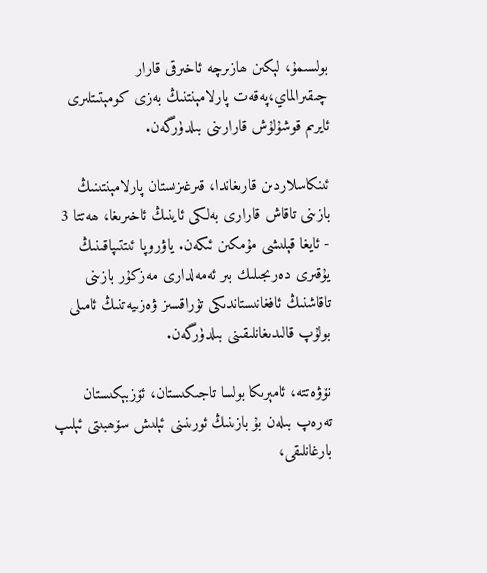بولسىمۇ، لېكىن ھازىرچە ئاخىرقى قارار چىقىرالماي،پەقەت پارلامېنتنىڭ بەزى كومېتىتلىرى ئايرىم قوشۇلۇش قارارىنى بىلدۈرگەن.

ئىنكاسلاردىن قارىغاندا، قىرغىزىستان پارلامېنتىنىڭ بازىنى تاقاش قارارى بەلكى ئاينىڭ ئاخىرىغا، ھەتتا 3 - ئايغا قېلىشى مۇمكىن ئىكەن. ياۋروپا ئىتتىپاقىنىڭ يۇقىرى دەرىجىلىك بىر ئەمەلدارى مەزكۇر بازىنى تاقاشنىڭ ئافغانىستاندىكى تۇراقسىز ۋەزىيەتنىڭ ئامىلى بولۇپ قالىدىغانلىقىنى بىلدۈرگەن.

نۆۋەتتە، ئامېرىكا بولسا تاجىكىستان، ئۆزبېكىستان تەرەپ بىلەن بۇ بازىنىڭ ئورىنىنى ئېلىش سۆھبىتى ئېلىپ بارغانلىقى،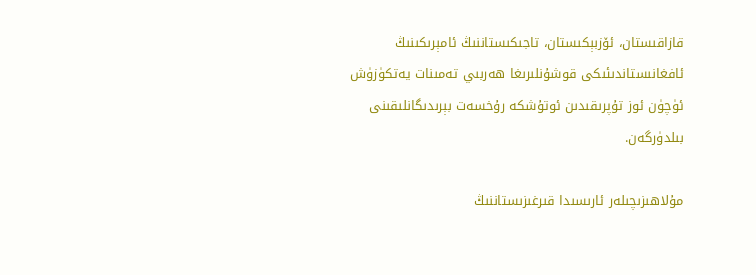قازاقىستان، ئۆزبېكىستان، تاجىكىستاننىڭ ئامېرىكىنىڭ ئافغانىستاندىئىكى قوشۇنلىرىغا ھەربىي تەمىنات يەتكۈزۈش ئۈچۈن ئوز تۇپرىقىدىن ئوتۇشكە رۇخسەت بېرىدىگانلىقىنى بىلدۈرگەن.

مۇلاھىزىچىلەر ئارىسىدا قىرغىزىستاننىڭ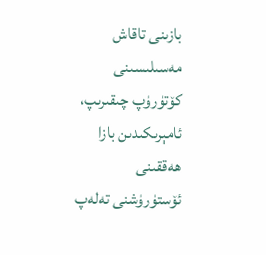بازىنى تاقاش مەسىلىسىنى كۆتۈرۈپ چىقىرىپ، ئامېرىكىدىن بازا ھەققىنى ئۆستۈرۈشنى تەلەپ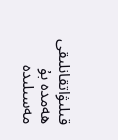قىلىۋاتقانلىقى ھەمدە بۇ مەسىلىدە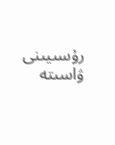رۇسىيىنى ۋاسىتە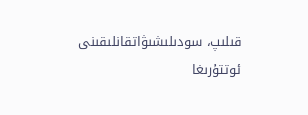قىلىپ، سودىلىشىۋاتقانلىقىنى ئوتتۇرىغا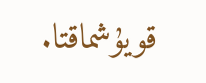قويۇشماقتا.